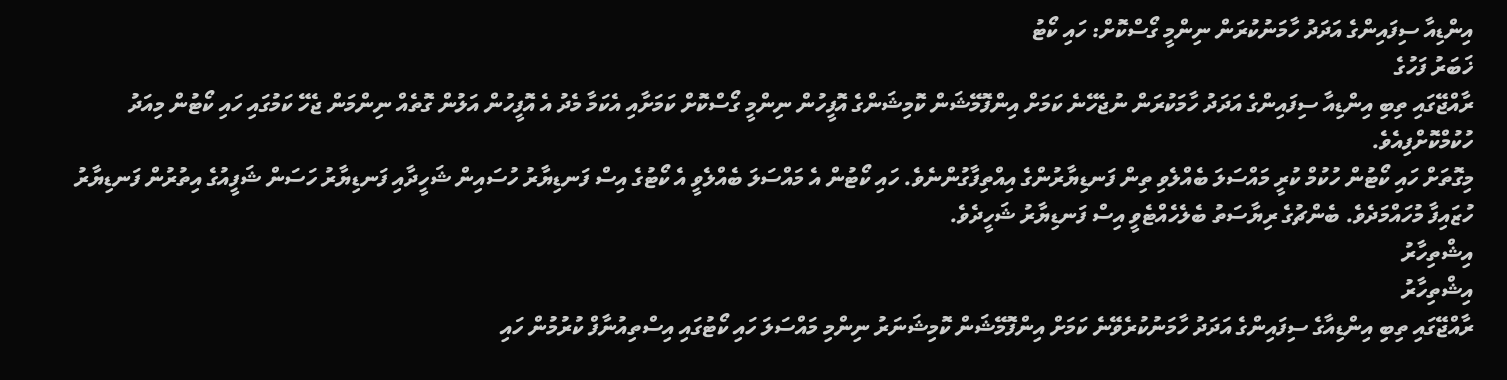އިންޑިއާ ސިފައިންގެ އަދަދު ހާމަނުކުރަން ނިންމީ ގޯސްކޮށް: ހައި ކޯޓު
ޚަބަރު ފަހުގެ
ރާއްޖޭގައި ތިބި އިންޑިއާ ސިފައިންގެ އަދަދު ހާމަކުރަން ނުޖެހޭނެ ކަމަށް އިންފޮމޭޝަން ކޮމިޝަންގެ އޮފީހުން ނިންމީ ގޯސްކޮށް ކަމަށާއި އެކަމާ މެދު އެ އޮފީހުން އަލުން ގޮތެއް ނިންމަން ޖެހޭ ކަމުގައި ހައި ކޯޓުން މިއަދު ހުކުމްކޮށްފިއެވެ.
މިގޮތަށް ހައި ކޯޓުން ހުކުމް ކުރީ މައްސަލަ ބެއްލެވި ތިން ފަނޑިޔާރުންގެ އިއްތިފާގުންނެވެ. ހައި ކޯޓުން އެ މައްސަލަ ބެއްލެވީ އެ ކޯޓުގެ އިސް ފަނޑިޔާރު ހުސައިން ޝަހީދާއި ފަނޑިޔާރު ހަސަން ޝަފީއުގެ އިތުރުން ފަނޑިޔާރު ހުޒައިފާ މުހައްމަދެވެ. ބެންޗުގެ ރިޔާސަތު ބެލެހެއްޓެވީ އިސް ފަނޑިޔާރު ޝަހީދެވެ.
އިޝްތިހާރު
އިޝްތިހާރު
ރާއްޖޭގައި ތިބި އިންޑިއާގެ ސިފައިންގެ އަދަދު ހާމަނުކުރެވޭނެ ކަމަށް އިންފޮމޭޝަން ކޮމިޝަނަރު ނިންމި މައްސަލަ ހައި ކޯޓުގައި އިސްތިއުނާފް ކުރުމުން ހައި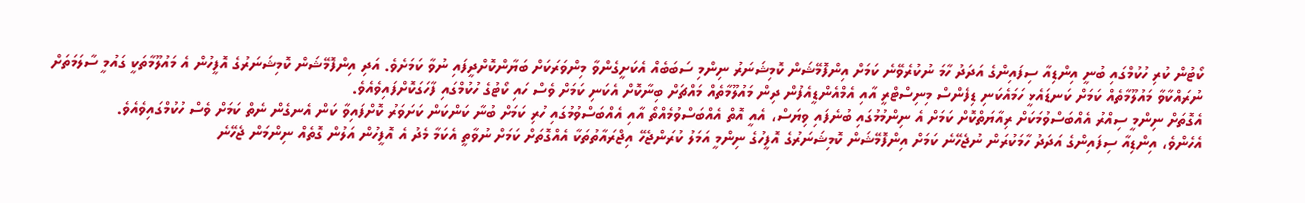ކޯޓުން ކުރި ހުކުމްގައި ބުނީ އިންޑިއާ ސިފައިންގެ އަދަދު ހާމަ ނުކުރެވޭނެ ކަމަށް އިންފޮމޭޝަން ކޮމިޝަނަރު ނިންމި ސަބަބެއް އެކަށީގެންވާ މިންވަރަކަށް ބަޔާންކޮށްދީފައި ނުވާ ކަމަށެވެ. އަދި އިންފޮމޭޝަން ކޮމިޝަނަރުގެ އޮފީހުން އެ މައުލޫމާތަކީ ގައުމީ ސާލަމަތަށް ނުރައްކާވާ މައުލޫމާތެއް ކަމަށް ކަނޑައެޅީ ހަމައެކަނި ޑިފެންސް މިނިސްޓްރީ އާއި އެމްއެންޑީއެފުން ދިން މައުލޫމާތެއް މައްޗަށް ބިނާކޮށް އެކަނި ކަމަށް ވެސް ހައި ކޯޓުގެ ހުކުމްގައި ފާހަގަކޮށްފައިވެއެވެ.
އެގޮތަށް ނިންމީ ސިއްރު އެއްބަސްވުމަކަށް ރިއާޔަތްކޮށް ކަމަށް އެ ނިންމުމުގައި ބުނެފައި ވިޔަސް، އެއީ އޮތް އެއްބަސްވުމެއްތޯ އާއި އެއްބަސްވުމުގައި ހުރި ކަމަށް ބުނާ ކަންކަން ކަށަވަރު ކޮށްފައިވާ ކަން އެނގެން ނެތް ކަމަށް ވެސް ހުކުމްގައިވެއެވެ.
އެހެންވެ، އިންޑިއާ ސިފައިންގެ އަދަދު ހާމަކުރަން ނުޖެހޭނެ ކަމަށް އިންފޮމޭޝަން ކޮމިޝަނަރުގެ އޮފީހުގެ ނިންމީ އަމަލު ކުރަންޖެހޭ އިޖްރައާތުތަކާ އެއްގޮތަށް ކަމަށް ނުވާތީ އެކަމާ މެދު އެ އޮފީހުން އަލުން ގޮތެއް ނިންމަން ޖެހޭނެ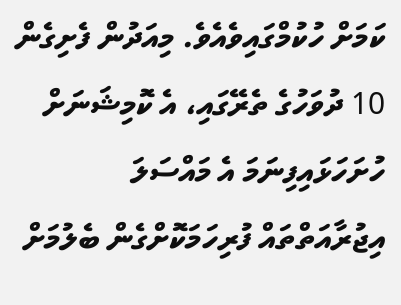ކަމަށް ހުކުމްގައިވެއެވެ. މިއަދުން ފެށިގެން 10 ދުވަހުގެ ތެރޭގައި، އެ ކޮމިޝަނަށް ހުށަހަޅައިފިނަމަ އެ މައްސަލަ އިޖުރާއަތްތައް ފުރިހަމަކޮށްގެން ބެލުމަށް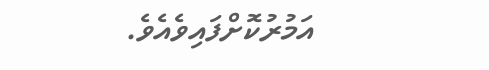އަމުރުކޮށްފައިވެއެވެ.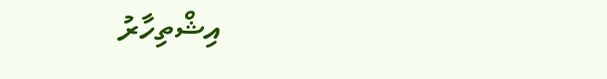އިޝްތިހާރު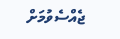ޖެއްސެވުމަށް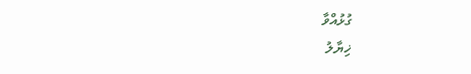ގުޅުއްވާ
ޚިޔާލު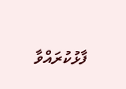ފާޅުކުރައްވާ